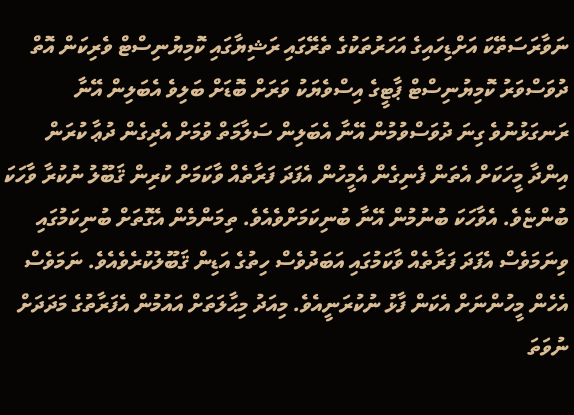ނަވާރަސަތޭކަ އަށްޑިހައިގެ އަހަރުތަކުގެ ތެރޭގައި ރަޝިޔާގައި ކޮމިޔުނިސްޓް ވެރިކަން އޮތް ދުވަސްވަރު ކޮމިޔުނިސްޓް ޕާޓީގެ އިސްވެޔަކު ވަރަށް ބޮޑަށް ބަލިވެ އެބަލިން އޭނާ ރަނގަޅުނުވެ ގިނަ ދުވަސްވުމުން އޭނާ އެބަލިން ސަލާމަތް ވުމަށް އެދިގެން ދުޢާ ކުރަން އިންދާ މީހަކަށް އެތަން ފެނިގެން އެމީހުން އެފަދަ ފަރާތެއް ވާކަމަށް ކުރިން ޤަބޫލު ނުކުރާ ވާހަކަ ބުންޏެވެ. އެވާހަކަ ބުނުމުން އޭނާ ބުނިކަމަށްވެއެވެ. ތިމަންމެން އެގޮތަށް ބުނިކަމުގައި ވިނަމަވެސް އެފަދަ ފަރާތެއް ވާކަމުގައި އަބަދުވެސް ހިތުގެ އަޑިން ޤަބޫލުކުރެވެއެވެ. ނަމަވެސް އެހެން މީހުންނަށް އެކަން ފާޅު ނުކުރަނީއެވެ. މިއަދު މިޙާލަތަށް އައުމުން އެފަރާތުގެ މަދަދަށް ނުވަތަ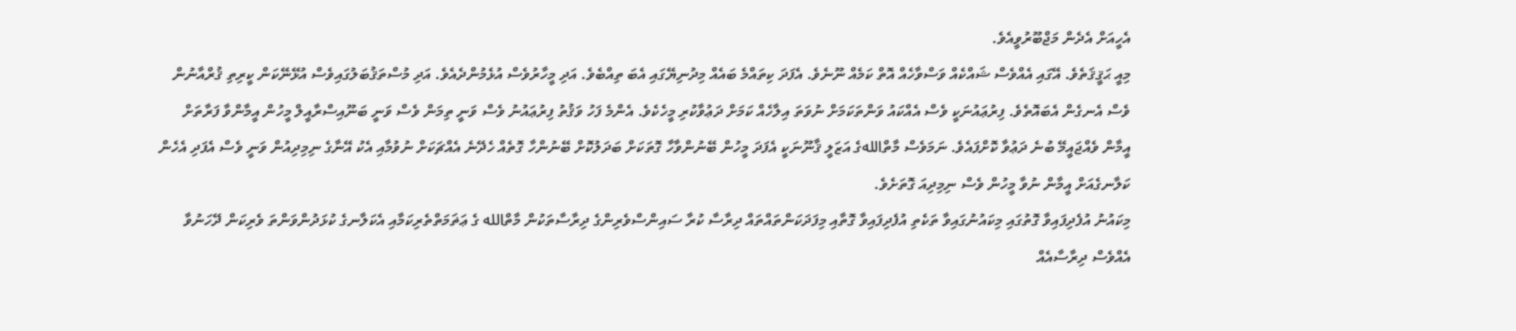އެހީއަށް އެދެން މަޖްބޫރުވީއެވެ.
މިއީ ޙަޤީޤަތެވެ. އޭގައި އެއްވެސް ޝައްކެއް ވަސްވާހެއް އޮތް ކަމެއް ނޫނެވެ. އެފަދަ ކިތައްމެ ބައެއް މިދުނިޔޭގައި އެބަ ތިއްބެވެ. އަދި މީހާރުވެސް އުޅެމުންދެއެވެ. އަދި މުސްތަޤުބަލުގައިވެސް އުޅޭނޭކަން ކީރިތި ޤުރްއާނުން ވެސް އެނގެން އެބައޮތެވެ. ފިރުޢައުނަކީ ވެސް އެއްކައު ވަންތަކަމަށް ނުވަތަ އިލާހެއް ކަމަށް ދަޢުވާކުރި މީހެކެވެ. އެންމެ ފަހު ވަޤުތު ފިރުޢައުނު ވެސް ވަނީ ތިމަން ވެސް ވަނީ ބަނޫއިސްރާއީލް މީހުން އީމާންވާ ފަރާތަށް އީމާން ވެއްޖައީމޭ ބުނެ ދަޢުވާ ކޮށްފައެވެ. ނަމަވެސް މާތްاللهގެ އަޒަލީ ޤާނޫނަކީ އެފަދަ މީހުން ބޭނުންވާހާ ގޮތަކަށް ބަދަލުކޮށް ބޭނުންހާ ގޮތެއް ހެދޭނެ އެއްޗަކަށް ނުވުމާއި އެކު އޭނާގެ ނިމިދިއުން ވަނީ ވެސް އެފަދި އެހެން ކަލާނގެއަށް އީމާން ނުވާ މީހުން ވެސް ނިމިދިއަ ގޮތަށެވެ.
މިކައުނު އުފެދިފައިވާ ގޮތުގައި މިކައުނުގައިވާ ތަކެތި އުފެދިފައިވާ ގޮތާއި މިފަދަކަންތައްތައް ދިރާސާ ކުރާ ސައިންސްވެރިންގެ ދިރާސާތަކުން މާތްالله ގެ ޢަޡަމަތްތެރިކަމާއި އެކަލާނގެ ކުޅަދުންވަންތަ ވެރިކަން ދޭހަނުވާ އެއްވެސް ދިރާސާއެއް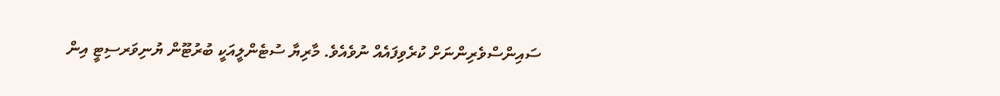ސައިންސްވެރިންނަށް ކުރެވިފައެއް ނުވެއެވެ. މާރިޔާ ސުޓެންލީއަކީ ބުރުޓޫން ޔުނިވަރސިޓީ އިން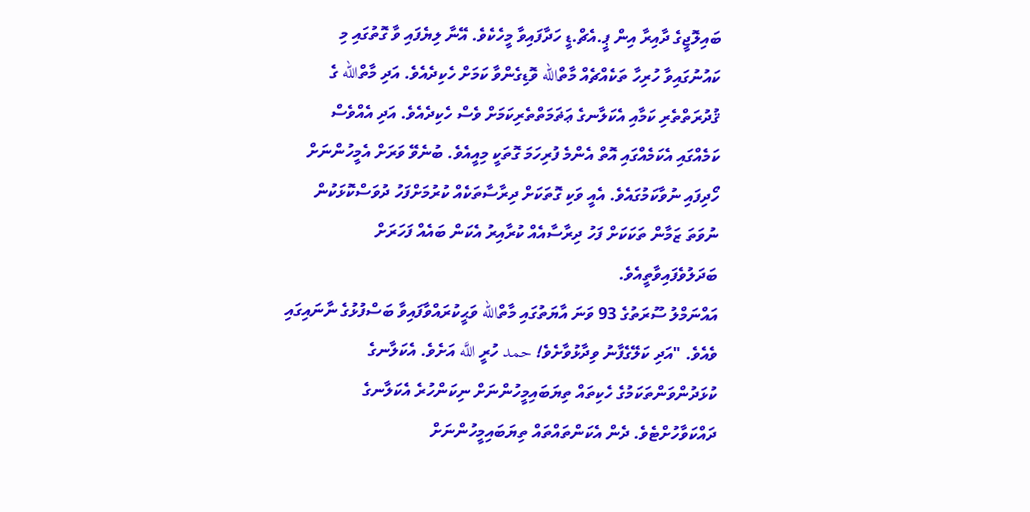ބައިލޮޖީގެ ދާއިރާ އިން ޕީ.އެޗް.ޑީ ހަދާފައިވާ މީހެކެވެ. އޭނާ ލިޔެފައި ވާ ގޮތުގައި މި ކައުނުގައިވާ ހުރިހާ ތަކެއްޗެއް މާތްالله ވޮޑިގެންވާ ކަމަށް ހެކިދެއެވެ. އަދި މާތްالله ގެ ޤުދުރަތްތެރި ކަމާއި އެކަލާނގެ ޢަޡަމަތްތެރިކަމަށް ވެސް ހެކިދެއެވެ. އަދި އެއްވެސް ކަމެއްގައި އެކަމެއްގައި އޮތް އެންމެ ފުރިހަމަ ގޮތަކީ މިއީއެވެ. ބުނެވޭ ވަރަށް އެމީހުންނަށް ހޯދިފައި ނުވާކަމުގައެވެ. އެއީ ވަކި ގޮތަކަށް ދިރާސާތަކެއް ކުރުމަށްފަހު ދުވަސްކޮޅަކުން ނުވަތަ ޒަމާން ތަކަކަށް ފަހު ދިރާސާއެއް ކުރާއިރު އެކަން ބައެއް ފަހަރަށް ބަދަލުވެފައިވާތީއެވެ.
އައްނަމްލު ސޫރަތުގެ 93 ވަނަ އާޔަތުގައި މާތްالله ވަޙީކުރައްވާފައިވާ ބަސްފުޅުގެ ނާނައިގައި ވެއެވެ. "އަދި ކަލޭގެފާނު ވިދާޅުވާށެވެ! حمد ހުރީ اللَّه އަށެވެ. އެކަލާނގެ ކުޅަދުންވަންތަކަމުގެ ހެކިތައް ތިޔަބައިމީހުންނަށް ނިކަންހުރެ އެކަލާނގެ ދައްކަވާހުށްޓެވެ. ދެން އެކަންތައްތައް ތިޔަބައިމީހުންނަށް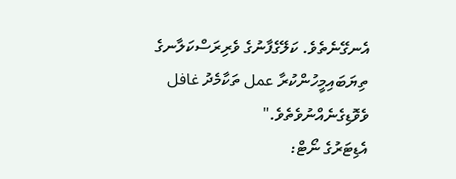އެނގޭނެތެވެ. ކަލޭގެފާނުގެ ވެރިރަސްކަލާނގެ ތިޔަބައިމީހުންކުރާ عمل ތަކާމެދު غافل ވެވޮޑިގެނެއްނުވެތެވެ."
އެޑިޓަރުގެ ނޯޓް: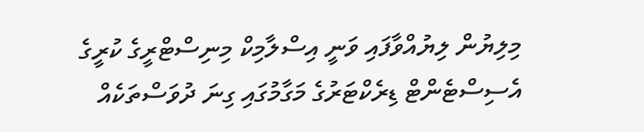މިލިޔުން ލިޔުއްވާފައި ވަނީ އިސްލާމިކް މިނިސްޓްރީގެ ކުރީގެ އެސިސްޓެންޓް ޑިރެކްޓަރުގެ މަގާމުގައި ގިނަ ދުވަސްތަކެއް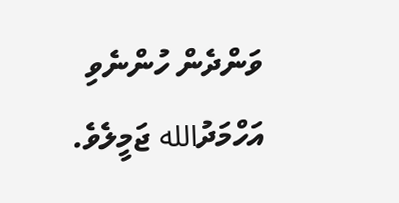ވަންދެން ހުންނެވި އަހްމަދުالله ޖަމީލެވެ.